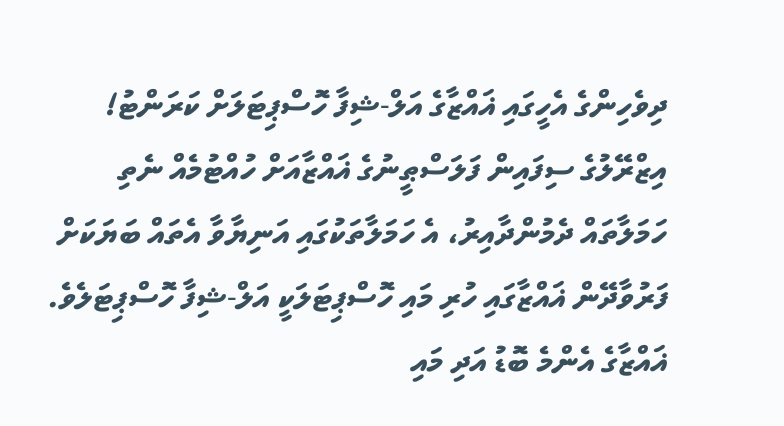ދިވެހިންގެ އެހީގައި ޣައްޒާގެ އަލް-ޝިފާ ހޮސްޕިޓަލަށް ކަރަންޓު!
އިޒްރޭލުގެ ސިފައިން ފަލަސްޠީނުގެ ޣައްޒާއަށް ހުއްޓުމެއް ނެތި ހަމަލާތައް ދެމުންދާއިރު، އެ ހަމަލާތަކުގައި އަނިޔާވާ އެތައް ބަޔަކަށް ފަރުވާދޭން ޣައްޒާގައި ހުރި މައި ހޮސްޕިޓަލަކީ އަލް-ޝިފާ ހޮސްޕިޓަލެވެ. ޣައްޒާގެ އެންމެ ބޮޑު އަދި މައި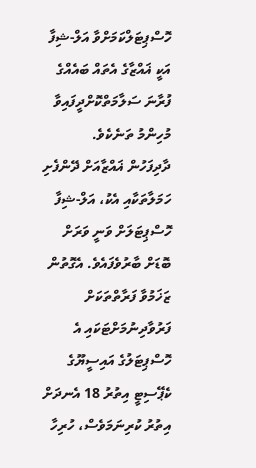ހޮސްޕިޓަލްކަމަށްވާ އަލް-ޝިފާ އަކީ ޣައްޒާގެ އެތައް ބައެއްގެ ފުރާނަ ސަލާމަތްކޮށްދީފައިވާ މުހިންމު ތަނެކެވެ.
ދާދިފަހުން ޣައްޒާއަށް ދޭންފެށި ހަމަލާތަކާއި އެކު، އަލް-ޝިފާ ހޮސްޕިޓަލަށް ވަނީ ވަރަށް ބޮޑަށް ބާރުވެފައެވެ. އެގޮތުން ޒަޚަމުވާ ފަރާތްތަކަށް ފަރުވާދިނުމަށްޓަކައި އެ ހޮސްޕިޓަލުގެ އައިސީޔޫގެ ކެޕޭސިޓީ އިތުރު 18 އެނދަށް އިތުރު ކުރިނަމަވެސް، ހުރިހާ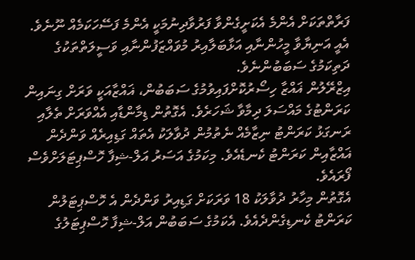ފަރާތްތަކަށް އެންމެ އެކަށީގެންވާ ފަރުވާދިނުމަކީ އެންމެ ފަސޭހަކަމެއް ނޫނެވެ. އެއީ އަނިޔާވާ މީހުންނާއި އަޅާބަލާއިރު މުވައްޒަފުންނާއި ވަސީލަތްތަކުގެ ދަތިކަމުގެ ސަބަބުންނެވެ.
އިޒްރޭލުން ޣައްޒާ ހިސޯރުކޮށްފައިވުމުގެ ސަބަބުން، ޣައްޒާއަކީ ވަރަށް ގިނައިން ކަރަންޓުގެ މައްސަލަ ދިމާވާ ޝަހަރެވެ. އެގޮތުން ޑިމާންޑާއި އެއްވަރަށް ތެލާއި ރަނގަޅު ކަރަންޓު ނިޒާމެއް ނެތުމުން ދުވާލަކު އެތައް ގަޑިއިރެއް ވަންދެން ޣައްޒާއިން ކަރަންޓު ކެނޑެއެވެ. މިކަމުގެ އަސަރު އަލް-ޝިފާ ހޮސްޕިޓަލަށްވެސް ފޯރައެވެ.
އެގޮތުން މިހާރު ދުވާލަކު 18 ވަރަކަށް ގަޑިއިރު ވަންދެން އެ ހޮސްޕިޓަލުން ކަރަންޓު ކެނޑިގެންދެއެވެ. އެކަމުގެ ސަބަބުން އަލް-ޝިފާ ހޮސްޕިޓަލުގެ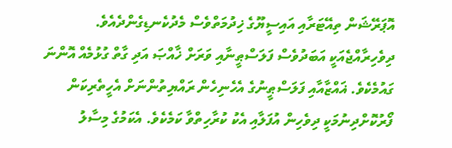އޮޕަރޭޝަން ތިއޭޓަރާއި އައިސީޔޫގެ ޚިދުމަތްވެސް މެދުކެނޑިގެންދެއެވެ.
ދިވެހިރާއްޖެއަކީ އަބަދުވެސް ފަލަސްޠީނާއި ވަރަށް ޚާއްޞަ އަދި ގާތް ގުޅުމެއް އޮންނަ ގައުމެކެވެ. ޣައްޒާއާއި ފަލަސްޠީނުގެ އެހެނިހެން ރައްޔިތުންނަށް އެހީތެރިކަން ފޯރުކޮށްދިނުމަކީ ދިވެހިން އުފަލާއި އެކު ކުރާހިތްވާ ކަމެކެވެ. އެކަމުގެ މިސާލު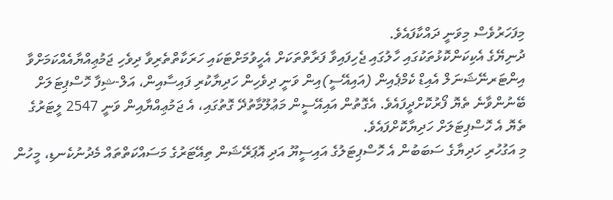މިފަހަރުވެސް މިވަނީ ދައްކާފައެވެ.
ދުނިޔޭގެ އެކިކަންކޮޅުތަކުގައި ހާލުގައި ޖެހިފައިވާ ފަރާތްތަކަށް އެހީވުމަށްޓަކައި ހަރަކާތްތެރިވާ ދިވެހި ޖަމުޢިއްޔާއެއްކަމަށްވާ އިންޓަރނޭޝަނަލް އެއިޑް ކެމްޕެއިން (އައިއޭސީ)އިން ވަނީ ދިވެހިން ހަދިޔާކުރި ފައިސާއިން، އަލް-ޝިފާ ހޮސްޕިޓަލަށް ބޭނުންވާނެ ތެޔޮ ފޯރުކޮށްދީފައެވެ. އެގޮތުން އައިއޭސީން މަޢުލޫމާތުދޭ ގޮތުގައި، އެ ޖަމުޢިއްޔާއިން ވަނީ 2547 ލީޓަރުގެ ތެޔޮ އެ ހޮސްޕިޓަލަށް ހަދިޔާކޮށްފައެވެ.
މި އަގުހުރި ހަދިޔާގެ ސަބަބުން އެ ހޮސްޕިޓަލުގެ އައިސީޔޫ އަދި އޮޕަރޭޝަން ތިއޭޓަރުގެ މަސައްކަތްތައް މެދުނުކެނޑި، މީހުން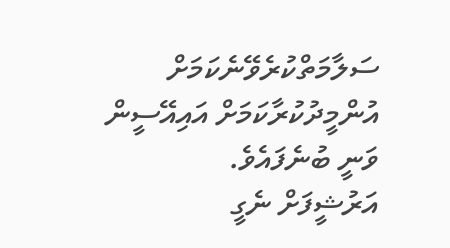ސަލާމަތްކުރެވޭނެކަމަށް އުންމީދުކުރާކަމަށް އައިއޭސީން ވަނީ ބުނެފައެވެ.
އަރުޝީފަށް ނެގީ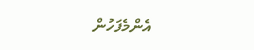އެންމެފަހުން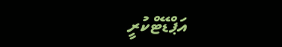އަޕްޑޭޓްކުރީ